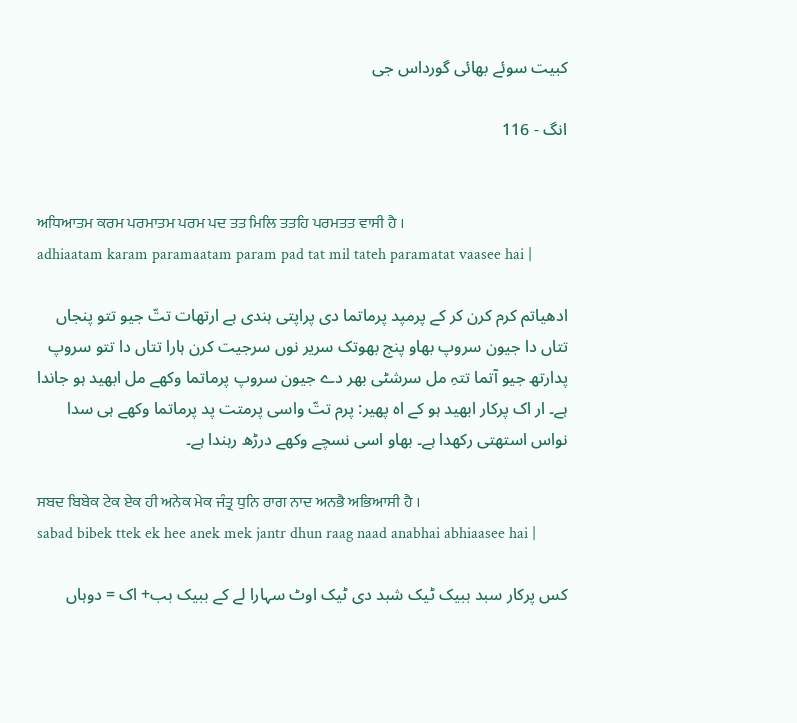کبیت سوئے بھائی گورداس جی

انگ - 116


ਅਧਿਆਤਮ ਕਰਮ ਪਰਮਾਤਮ ਪਰਮ ਪਦ ਤਤ ਮਿਲਿ ਤਤਹਿ ਪਰਮਤਤ ਵਾਸੀ ਹੈ ।
adhiaatam karam paramaatam param pad tat mil tateh paramatat vaasee hai |

ادھیاتم کرم کرن کر کے پرمپد پرماتما دی پراپتی ہندی ہے ارتھات تتّ جیو تتو پنجاں تتاں دا جیون سروپ بھاو پنج بھوتک سریر نوں سرجیت کرن ہارا تتاں دا تتو سروپ پدارتھ جیو آتما تتہِ مل سرشٹی بھر دے جیون سروپ پرماتما وکھے مل ابھید ہو جاندا ہے۔ ار اک پرکار ابھید ہو کے اہ پھیر: پرم تتّ واسی پرمتت پد پرماتما وکھے ہی سدا نواس استھتی رکھدا ہے۔ بھاو اسی نسچے وکھے درڑھ رہندا ہے۔

ਸਬਦ ਬਿਬੇਕ ਟੇਕ ਏਕ ਹੀ ਅਨੇਕ ਮੇਕ ਜੰਤ੍ਰ ਧੁਨਿ ਰਾਗ ਨਾਦ ਅਨਭੈ ਅਭਿਆਸੀ ਹੈ ।
sabad bibek ttek ek hee anek mek jantr dhun raag naad anabhai abhiaasee hai |

کس پرکار سبد ببیک ٹیک شبد دی ٹیک اوٹ سہارا لے کے ببیک بب+ اک = دوہاں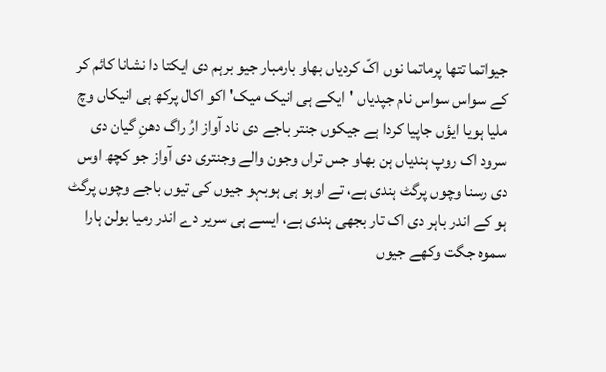جیواتما تتھا پرماتما نوں اکّ کردیاں بھاو بارمبار جیو برہم دی ایکتا دا نشانا کائم کر کے سواس سواس نام جپدیاں 'ایکے ہی انیک میک' اکو اکال پرکھ ہی انیکاں وچ ملیا ہویا ایؤں جاپیا کردا ہے جیکوں جنتر باجے دی ناد آواز ارُ راگ دھنِ گیان دی سرود اک روپ ہندیاں ہن بھاو جس تراں وجون والے وجنتری دی آواز جو کچھ اوس دی رسنا وچوں پرگٹ ہندی ہے، تے اوہو ہی ہوبہو جیوں کی تیوں باجے وچوں پرگٹ ہو کے اندر باہر دی اک تار بجھی ہندی ہے، ایسے ہی سریر دے اندر رمیا بولن ہارا سموہ جگت وکھے جیوں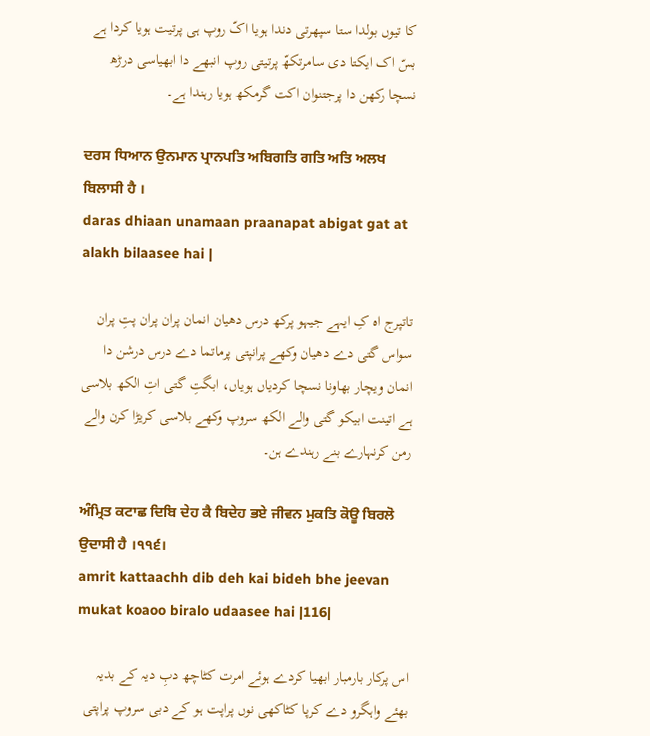کا تیوں بولدا ستا سپھرتی دندا ہویا اکّ روپ ہی پرتیت ہویا کردا ہے بسّ اک ایکتا دی سامرتکھّ پرتیتی روپ انبھے دا ابھیاسی درڑھ نسچا رکھن دا پرجتنوان اکت گرمکھ ہویا رہندا ہے۔

ਦਰਸ ਧਿਆਨ ਉਨਮਾਨ ਪ੍ਰਾਨਪਤਿ ਅਬਿਗਤਿ ਗਤਿ ਅਤਿ ਅਲਖ ਬਿਲਾਸੀ ਹੈ ।
daras dhiaan unamaan praanapat abigat gat at alakh bilaasee hai |

تاتپرج اہ کِ ایہے جیہو پرکھ درس دھیان انمان پران پران پتِ پران سواس گتی دے دھیان وکھے پرانپتی پرماتما دے درس درشن دا انمان ویچار بھاونا نسچا کردیاں ہویاں، ابگتِ گتی اتِ الکھ بلاسی ہے اتینت ابیکو گتی والے الکھ سروپ وکھے بلاسی کریڑا کرن والے رمن کرنہارے بنے رہندے ہن۔

ਅੰਮ੍ਰਿਤ ਕਟਾਛ ਦਿਬਿ ਦੇਹ ਕੈ ਬਿਦੇਹ ਭਏ ਜੀਵਨ ਮੁਕਤਿ ਕੋਊ ਬਿਰਲੋ ਉਦਾਸੀ ਹੈ ।੧੧੬।
amrit kattaachh dib deh kai bideh bhe jeevan mukat koaoo biralo udaasee hai |116|

اس پرکار بارمبار ابھیا کردے ہوئے امرت کٹاچھ دبِ دیہ کے بدیہ بھئے واہگرو دے کرپا کٹاکھی نوں پراپت ہو کے دبی سروپ پراپتی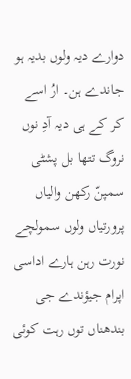دوارے دیہ ولوں بدیہ ہو جاندے ہن۔ ارُ اسے کر کے ہی دیہ آدِ نوں نروگ تتھا بل پشٹی سمپنّ رکھن والیاں پرورتیاں ولوں سمولچے نورت رہن ہارے اداسی اپرام جیؤندے جی بندھناں توں رہت کوئی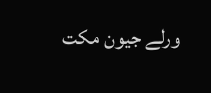ورلے جیون مکت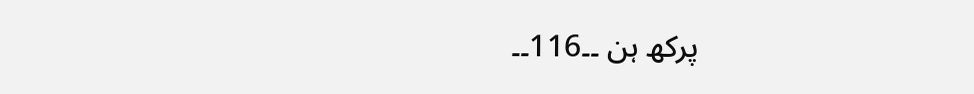پرکھ ہن ۔۔116۔۔